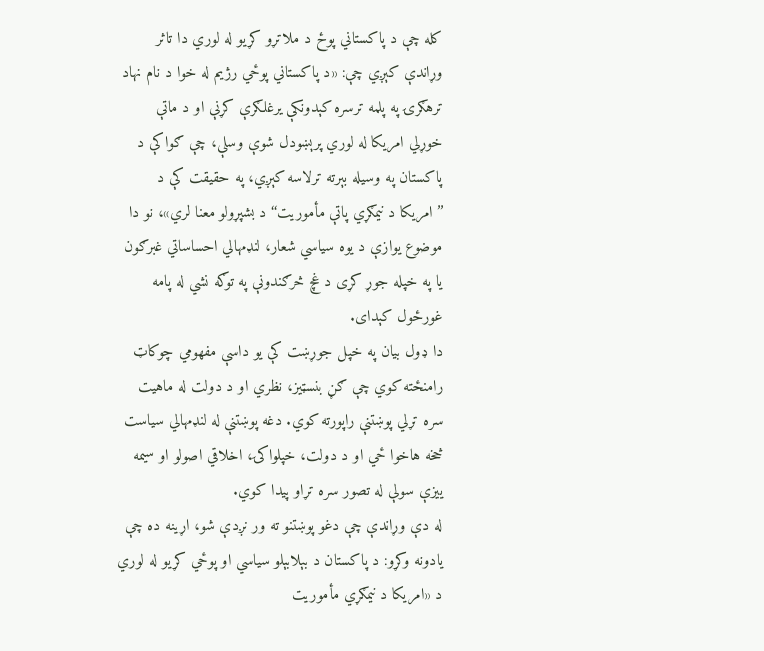کله چې د پاکستاني پوځ د ملاتړو کړیو له لوري دا تاثر وړاندې کېږي چې: «د پاکستاني پوځي رژيم له خوا د نام نهاد ترهګرۍ په پلمه ترسره کېدونکې یرغلګرې کړنې او د ماتې خوړلي امریکا له لوري پرېښودل شوې وسلې، چې ګواکې د پاکستان په وسیله بېرته ترلاسه کېږي، په حقیقت کې د ’’امریکا د نيمګړي پاتې مأموريت‘‘ د بشپړولو معنا لري»، نو دا موضوع یوازې د یوه سیاسي شعار، لنډمهالي احساساتي غبرګون یا په خپله جوړ کړی د غچ څرګندونې په توګه نشي له پامه غورځول کېدای.
دا ډول بیان په خپل جوړښت کې یو داسې مفهومي چوکاټ رامنځته کوي چې ګڼ بنسټیز، نظري او د دولت له ماهیت سره تړلي پوښتنې راپورته کوي. دغه پوښتنې له لنډمهالي سیاست څخه هاخوا ځي او د دولت، خپلواکۍ، اخلاقي اصولو او سیمه ییزې سولې له تصور سره تړاو پیدا کوي.
له دې وړاندې چې دغو پوښتنو ته ور نږدې شو، اړینه ده چې یادونه وکړو: د پاکستان د بېلابېلو سیاسي او پوځي کړیو له لوري د «امریکا د نيمګړي مأموريت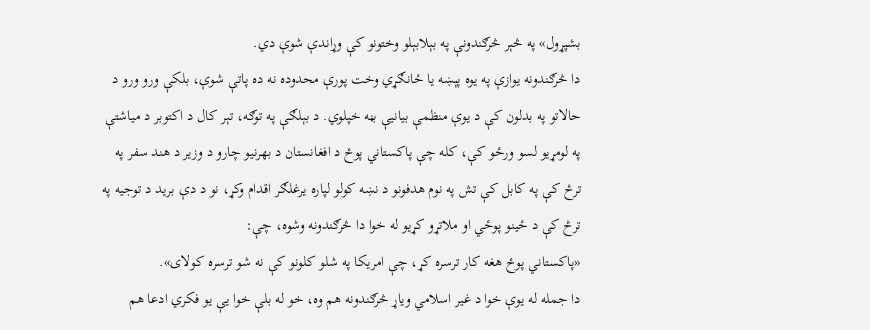بشپړول» په څېر څرګندونې په بېلابېلو وختونو کې وړاندې شوې دي.
دا څرګندونه یوازې په یوه پېښه یا ځانګړي وخت پورې محدوده نه ده پاتې شوې، بلکې ورو ورو د حالاتو په بدلون کې د یوې منظمې بیانیې بڼه خپلوي. د بېلګې په توګه، تېر کال د اکتوبر د میاشتې په لومړیو لسو ورځو کې، کله چې پاکستاني پوځ د افغانستان د بهرنیو چارو د وزیر د هند سفر په ترڅ کې په کابل کې تش په نوم هدفونو د نښه کولو لپاره یرغلګر اقدام وکړ، نو د دې برید د توجیه په ترڅ کې د ځینو پوځي او ملاتړو کړیو له خوا دا څرګندونه وشوه، چې:
«پاکستاني پوځ هغه کار ترسره کړ، چې امریکا په شلو کلونو کې نه شو ترسره کولای».
دا جمله له یوې خوا د غیر اسلامي ویاړ څرګندونه هم وه، خو له بلې خوا یې یو فکري ادعا هم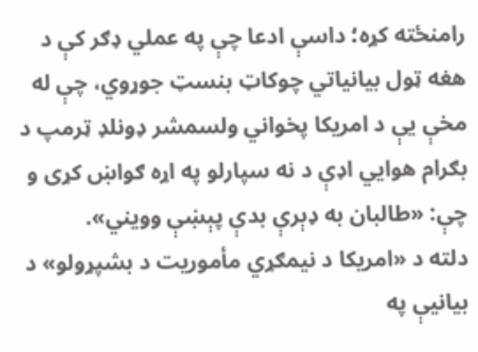رامنځته کړه؛ داسې ادعا چې په عملي ډګر کې د هغه ټول بیانیاتي چوکاټ بنسټ جوړوي، چې له مخې یې د امریکا پخواني ولسمشر ډونلډ ټرمپ د بګرام هوايي اډې د نه سپارلو په اړه ګواښ کړی و چې: «طالبان به ډېرې بدې پېښې وویني».
دلته د «امریکا د نيمګړي مأموريت د بشپړولو» د بیانیې په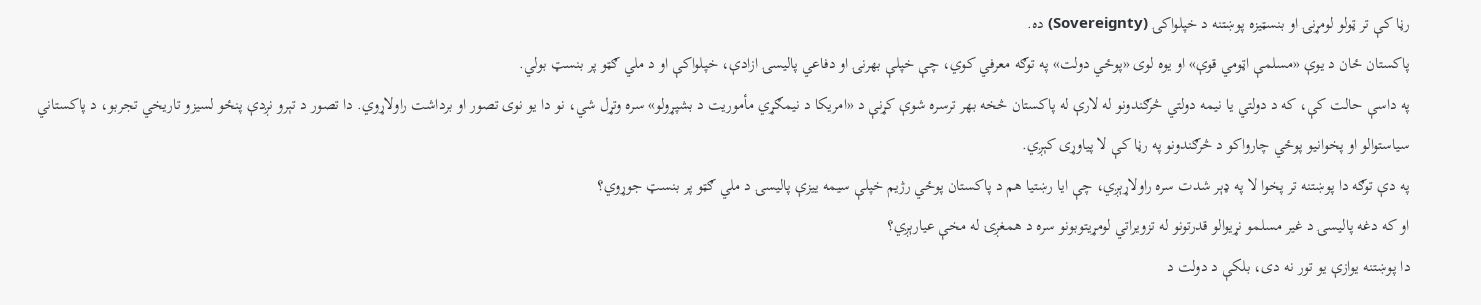رڼا کې تر ټولو لومړنۍ او بنسټیزه پوښتنه د خپلواکۍ (Sovereignty) ده.
پاکستان ځان د یوې «مسلمې اټومي قوې» او یوه لوی «پوځي دولت» په توګه معرفي کوي، چې خپلې بهرنۍ او دفاعي پالیسۍ ازادې، خپلواکې او د ملي ګټو پر بنسټ بولي.
په داسې حالت کې، که د دولتي یا نیمه دولتي څرګندونو له لارې له پاکستان څخه بهر ترسره شوې کړنې د «امریکا د نيمګړي مأموريت د بشپړولو» سره وتړل شي، نو دا یو نوی تصور او برداشت راولاړوي. دا تصور د تېرو نږدې پنځو لسیزو تاریخي تجربو، د پاکستاني سیاستوالو او پخوانیو پوځي چارواکو د څرګندونو په رڼا کې لا پیاوړی کېږي.
په دې توګه دا پوښتنه تر پخوا لا په ډېر شدت سره راولاړېږي، چې ایا رښتیا هم د پاکستان پوځي رژیم خپلې سیمه ییزې پالیسۍ د ملي ګټو پر بنسټ جوړوي؟
او که دغه پالیسۍ د غیر مسلمو نړیوالو قدرتونو له تزویراتي لومړیتوبونو سره د همغږۍ له مخې عیارېږي؟
دا پوښتنه یوازې یو تور نه دی، بلکې د دولت د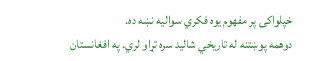خپلواکۍ پر مفهوم یوه فکري سوالیه نښه ده.
دوهمه پوښتنه له تاریخي شالید سره تړاو لري. په افغانستان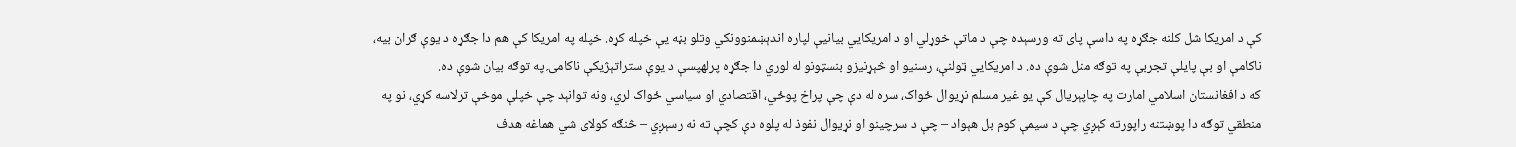کې د امریکا شل کلنه جګړه په داسې پای ته ورسېده چې د ماتې خوړلي او د امریکایي بیانیې لپاره اندېښمنوونکي وتلو بڼه یې خپله کړه. خپله په امریکا کې هم دا جګړه د یوې ګران بیه، ناکامې او بې پایلې تجربې په توګه منل شوې ده. د امریکايي ټولنې، رسنیو او څېړنیزو بنسټونو له لوري دا جګړه پرلهپسې د یوې ستراتېژیکې ناکامۍ په توګه بیان شوې ده.
که د افغانستان اسلامي امارت په چاپېریال کې یو غیر مسلم نړیوال ځواک، سره له دې چې پراخ پوځي، اقتصادي او سیاسي ځواک لري، ونه توانېد چې خپلې موخې ترلاسه کړي، نو په منطقي توګه دا پوښتنه راپورته کېږي چې د سیمې کوم بل هېواد – چې د سرچینو او نړیوال نفوذ له پلوه دې کچې ته نه رسېږي – څنګه کولای شي هماغه هدف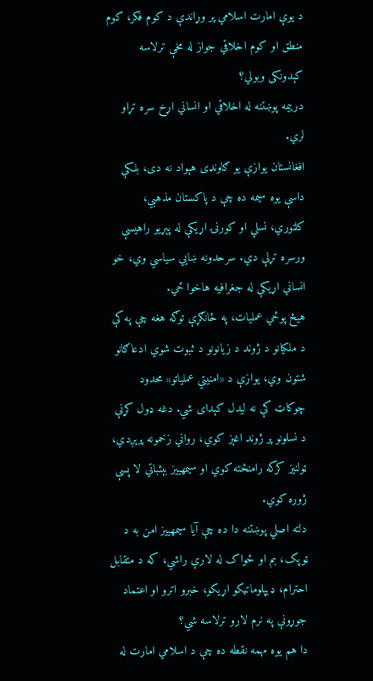د یوې امارت اسلامي پر وړاندې د کوم فکر، کوم منطق او کوم اخلاقي جواز له مخې ترلاسه کېدونکی وبولي؟
درېیمه پوښتنه له اخلاقي او انساني اړخ سره تړاو لري.
افغانستان یوازې یو ګاونډی هېواد نه دی، بلکې داسې یوه سیمه ده چې د پاکستان مذهبي، کلتوري، نسلي او کورنۍ اړیکې له پېړیو راهیسې ورسره تړلې دي. سرحدونه ښایي سیاسي وي، خو انساني اړیکې له جغرافیه هاخوا ځي.
هیڅ پوځي عملیات، په ځانګړې توګه هغه چې په کې د ملکیانو د ژوند د زیانونو د ثبوت شوي ادعاګانو شتون وي، یوازې د «امنیتي عملیاتو» محدود چوکاټ کې نه لیدل کېدای شي. دغه ډول کړنې د نسلونو پر ژوند اغېز کوي، رواني زخمونه پرېږدي، ټولنیز کرکه رامنځته کوي او سیمهییز بېثباتي لا پسې ژوره کوي.
دلته اصلي پوښتنه دا ده چې آیا سیمهییز امن به د ټوپک، بم او ځواک له لارې راشي، که د متقابل احترام، ډیپلوماتیکو اړیکو، خبرو اترو او اعتماد جوړونې په نرم لارو ترلاسه شي؟
دا هم یوه مهمه نقطه ده چې د اسلامي امارت له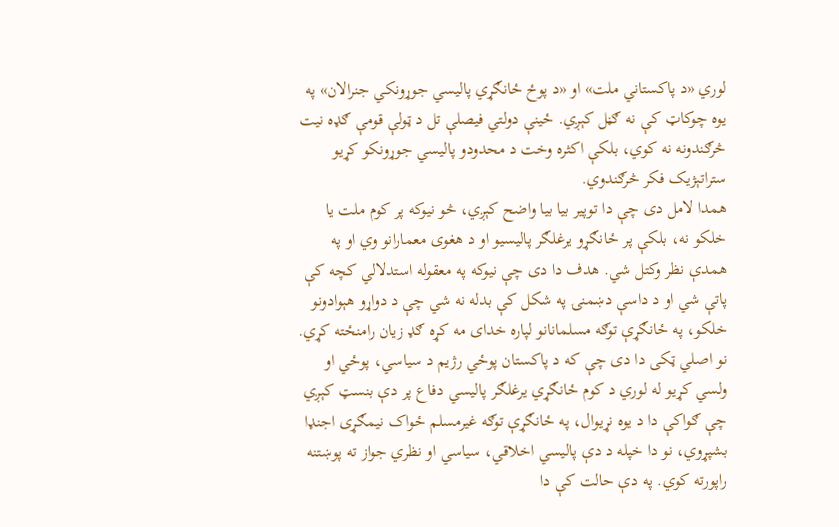لوري «د پاکستاني ملت» او «د پوځ ځانګړي پالیسي جوړونکي جنرالان» په یوه چوکاټ کې نه ګڼل کېږي. ځینې دولتي فیصلې تل د ټولې قومې ګډه نیت څرګندونه نه کوي، بلکې اکثره وخت د محدودو پالیسي جوړونکو کړیو ستراتېژیک فکر څرګندوي.
همدا لامل دی چې دا توپیر بیا بیا واضح کېږي، څو نیوکه پر کوم ملت یا خلکو نه، بلکې پر ځانګړو یرغلګر پالیسیو او د هغوی معمارانو وي او په همدې نظر وکتل شي. هدف دا دی چې نیوکه په معقوله استدلالي کچه کې پاتې شي او د داسې دښمنۍ په شکل کې بدله نه شي چې د دواړو هېوادونو خلکو، په ځانګړې توګه مسلمانانو لپاره خدای مه کړه ګډ زیان رامنځته کړي.
نو اصلي ټکی دا دی چې که د پاکستان پوځي رژیم د سیاسي، پوځي او ولسي کړیو له لوري د کوم ځانګړي یرغلګر پالیسي دفاع پر دې بنسټ کېږي چې ګواکې دا د یوه نړیوال، په ځانګړې توګه غیرمسلم ځواک نيمګړی اجنډا بشپړوي، نو دا خپله د دې پالیسي اخلاقي، سیاسي او نظري جواز ته پوښتنه راپورته کوي. په دې حالت کې دا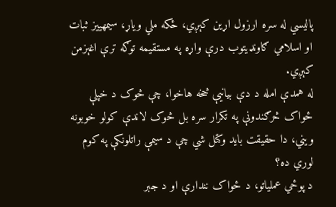پالیسي له سره ارزول اړین کېږي، ځکه ملي ویاړ، سیمهییز ثبات او اسلامي ګاونډیتوب درې واړه په مستقیمه توګه ترې اغېزمن کېږي.
له همدې امله د دې بیانیې څخه هاخوا، چې څوک د خپلې ځواک څرګندونې په تکرار سره بل څوک لاندې کولو خوبونه ویني، دا حقیقت باید وکتل شي چې د سیمې راتلونکې په کوم لوري ده؟
د پوځي عملیاتو، د ځواک نندارې او د جبر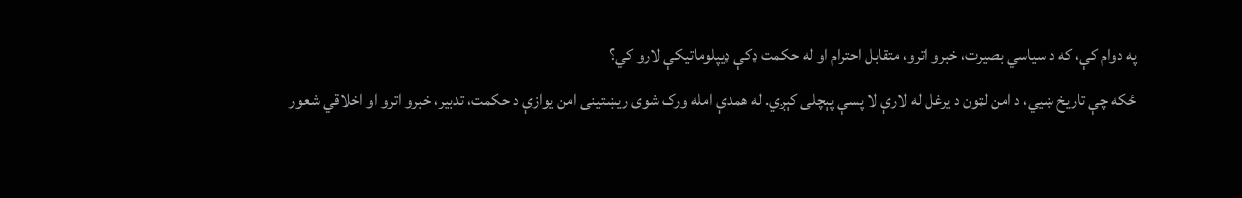په دوام کې، که د سیاسي بصیرت، خبرو اترو، متقابل احترام او له حکمت ډکې ډیپلوماتیکې لارو کي؟
ځکه چې تاریخ ښيي، د امن لټون د یرغل له لارې لا پسې پېچلی کېږي. له همدې امله ورک شوی ریښتینی امن یوازې د حکمت، تدبیر، خبرو اترو او اخلاقي شعور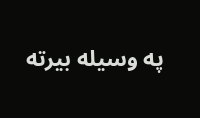په وسیله بیرته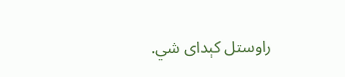راوستل کېدای شي.